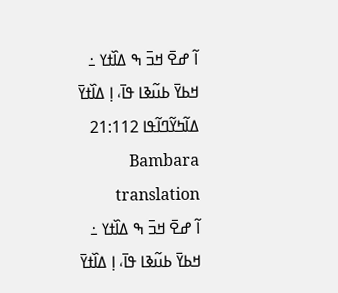ߊ߬ ߝߐ߫ ߞߏ߫ ߒ ߡߊ߰ߙߌ ߸ ߞߕߌ߫ ߕߎ߬ߢߊ ߟߊ߫، ߊ߲ ߡߊ߰ߙߌ߫ ߡߊ߬ߤߌ߬ߣߊ߬ߟߊ 21:112 Bambara translation
ߊ߬ ߝߐ߫ ߞߏ߫ ߒ ߡߊ߰ߙߌ ߸ ߞߕߌ߫ ߕߎ߬ߢߊ ߟߊ߫، ߊ߲ ߡߊ߰ߙߌ߫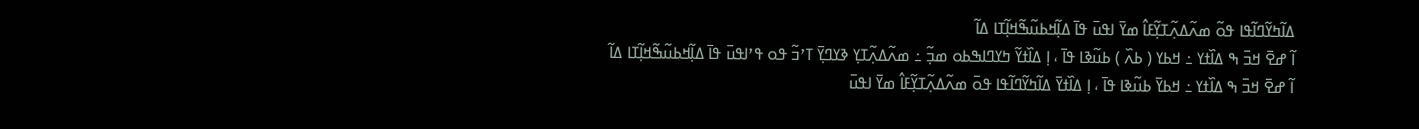ߡߊ߬ߤߌ߬ߣߊ߬ߟߊ ߟߋ߬ ߘߍ߬ߡߍ߲߬ߠߌ߲߬ߓߊ߮ ߘߌ߫ ߊߟߎ߫ ߟߊ߫ ߡߊ߲߬ߞߕߎ߬ߒ߬ߞߊ߲߬ߠߊ ߡߊ߬
ߊ߬ ߝߐ߫ ߞߏ߫ ߒ ߡߊ߰ߙߌ ߸ ߞߕߌ ( ߕߍ߰ ) ߕߎ߬ߢߊ ߟߊ߫ ، ߊ߲ ߡߊ߰ߙߌ߬ ߤߌߣߊߒߕߋ ߘߏ߲߬ ߸ ߘߍ߬ߡߍ߲߬ߠߌ߲ ߢߌߣߌ߲߫ ߠߴߏ߬ ߟߋ ߟߴߊߟߎ߫ ߟߊ߫ ߡߊ߲߬ߞߕߎ߬ߒ߬ߞߊ߲߬ߠߊ ߡߊ߬
ߊ߬ ߝߐ߫ ߞߏ߫ ߒ ߡߊ߰ߙߌ ߸ ߞߕߌ߫ ߕߎ߬ߢߊ ߟߊ߫ ، ߊ߲ ߡߊ߰ߙߌ߫ ߡߊ߬ߤߌ߬ߣߊ߬ߟߊ ߟߋ߫ ߘߍ߬ߡߍ߲߬ߠߌ߲߬ߓߊ߮ ߘߌ߫ ߊߟߎ߫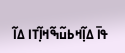ߟߊ߫ ߡߊ߲߬ߞߕߎ߬ߒ߬ߞߊ߲߬ߠߊ ߡߊ߬